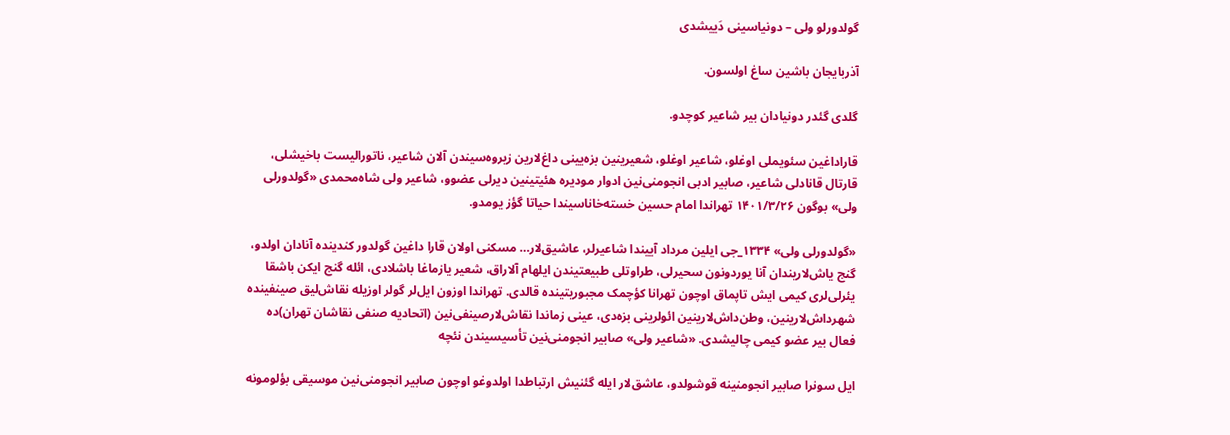گولدورلو ولی – دونیاسینی دَییشدی

آذربایجان باشین ساغ اولسون.

گلدی گئدر دونیادان بیر شاعیر کوچدو.

قاراداغین سئویملی اوغلو، شاعیر اوغلو، شعیرینین بزه‌یینی داغ‌لارین زیروه‌سیندن آلان شاعیر، ناتورالیست باخیشلی، قارتال قانادلی شاعیر، صابیر ادبی انجومنی‌نین ادوار مودیره هئیتینین دیرلی عضوو، شاعیر ولی شاه‌محمدی «گولدورلی ولی» بوگون ۱۴۰۱/۳/۲۶ تهراندا امام حسین خسته‌خاناسیندا حیاتا گؤز یومدو.

«گولدورلی ولی» ۱۳۳۴_جی ایلین مرداد آییندا شاعیرلر، عاشیق‌لار… مسکنی اولان قارا داغین گولدور کندینده آنادان اولدو، گنج یاش‌لاریندان آنا یوردونون سحیرلی، طراوتلی طبیعتیندن ایلهام آلاراق، شعیر یازماغا باشلادی، ائله گنج ایکن باشقا یئرلی‌لری کیمی ایش تاپماق اوچون تهرانا کؤچمک مجبوریتینده قالدی. تهراندا اوزون ایل‌لر گولر اوزیله نقاش‌لیق صینفینده شهرداش‌لارینین، وطن‌داش‌لارینین ائولرینی بزه‌دی، عینی زماندا نقاش‌لارصینفی‌نین (اتحادیه صنفی نقاشان تهران)ده فعال بیر عضو کیمی چالیشدی. «شاعیر ولی» صابیر انجومنی‌نین تأسیسیندن نئچه

ایل سونرا صابیر انجومنینه قوشولدو، عاشق‌لار ایله گئنیش ارتباطدا اولدوغو اوچون صابیر انجومنی‌نین موسیقی بؤلومونه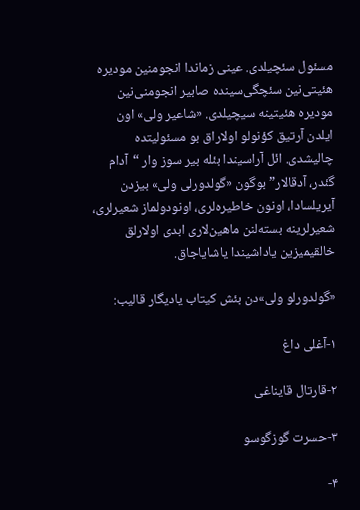مسئول سئچیلدی. عینی زماندا انجومنین مودیره هئیتی‌نین سئچگی‌سینده صابیر انجومنی‌نین مودیره هئیتینه سیچیلدی. «شاعیر ولی» اون ایلدن آرتیق کؤنولو اولاراق بو مسئولیتده چالیشدی. ائل آراسیندا بئله بیر سوز وار “آدام گئدر، آدقالار” بوگون «گولدورلی ولی‌» بیزدن آیریلسادا، اونون خاطیره‌لری، اونودولماز شعیرلری، شعیرلرینه بسته‌لنن ماهین‌لاری ابدی اولارلق خالقیمیزین یاداشیندا یاشایاجاق.

«گولدورلو ولی»دن بئش کیتاب یادیگار قالیب:

۱-آغلی داغ

۲-قارتال قایناغی

۳-حسرت گوزگوسو

۴-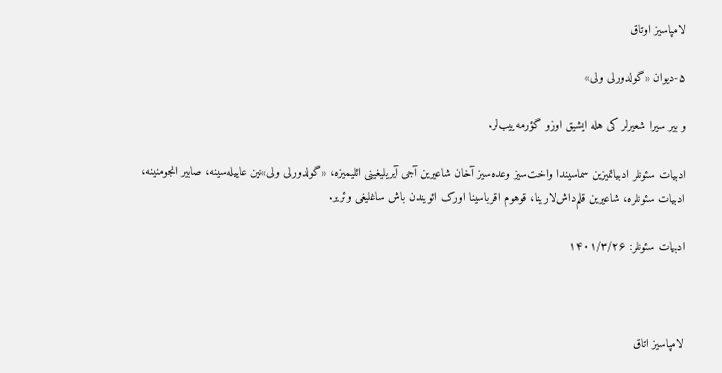لامپاسیز اوتاق

۵-دیوان «گولدورلی ولی»

و بیر سیرا شعیرلر کی هله ایشیق اوزو گؤرمه‌ییب‌لر.

ادبیات سئونلر ادبیاتمیزین سماسیندا واخت‌سیز وعده‌سیز آخان شاعیرین آجی آیریلیغینی ائلیمیزه، «گولدورلی ولی»نین عاییله‌سینه، صابیر انجومنینه، ادبیات سئونلره، شاعیرین قلم‌داش‌لارینا، قوهوم اقرباسینا اورک ائویندن باش ساغلیغی وئریر.

ادبیات سئونلر: ۱۴۰۱/۳/۲۶



لامپاسیز اتاق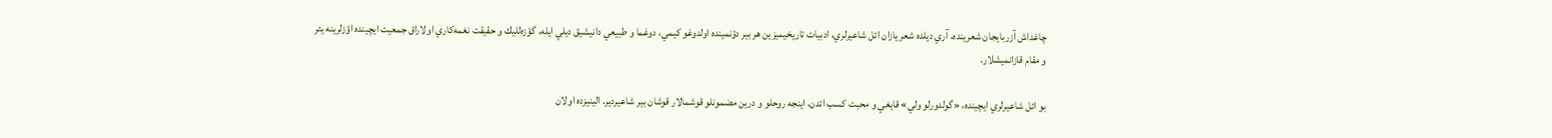چاغداش آزربايجان شعرينده، آري ديلده شعر يازان ائل شاعيرلري، ادبيات تاريخيميزين هر بير دؤنمينده اولدوغو كيمي، دوغما و طبيعي دانيشيق ديلي ايله، گؤزه‌لليك و حقيقت نغمه‌كاري اولاراق جمعيت ايچينده اؤزلرينه يئر و مقام قازانميشلار.

بو ائل شاعيرلري ايچينده، «گولدورلو ولي» قايغي و محبت كسب ائدن، اينجه روحلو و درين مضمونلو قوشمالار قوشان بير شاعيردير. الينيزده اولان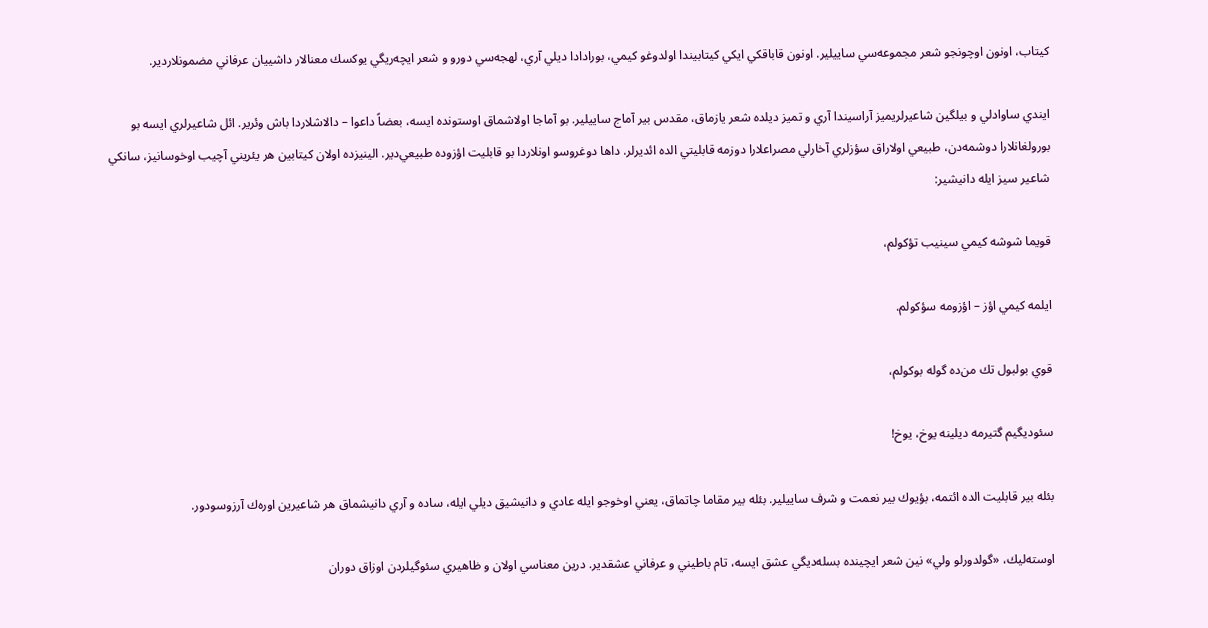كيتاب، اونون اوچونجو شعر مجموعه‌سي ساييلير. اونون قاباقكي ايكي كيتابيندا اولدوغو كيمي، بورادادا ديلي آري، لهجه‌سي دورو و شعر ايچه‌ريگي يوكسك معنالار داشييان عرفاني مضمونلاردير.

ايندي ساوادلي و بيلگين شاعيرلريميز آراسيندا آري و تميز ديلده شعر يازماق، مقدس بير آماج ساييلير. بو آماجا اولاشماق اوستونده ايسه، بعضاً داعوا – دالاشلاردا باش وئرير. ائل شاعيرلري ايسه بو بورولغانلارا دوشمه‌دن، طبيعي اولاراق سؤزلري آخارلي مصراعلارا دوزمه قابليتي الده ائديرلر. داها دوغروسو اونلاردا بو قابليت اؤزوده طبيعي‌دير. الينيزده اولان كيتابين هر يئريني آچيب اوخوسانيز، سانكي شاعير سيز ايله دانيشير:

قويما شوشه كيمي سينيب تؤكولم،

ايلمه كيمي اؤز – اؤزومه سؤكولم.

قوي بولبول تك من‌ده گوله بوكولم،

سئوديگيم گتيرمه ديلينه يوخ، يوخ!

بئله بير قابليت الده ائتمه، بؤيوك بير نعمت و شرف ساييلير. بئله بير مقاما چاتماق، يعني اوخوجو ايله عادي و دانيشيق ديلي ايله، ساده و آري دانيشماق هر شاعيرين اوره‌ك آرزوسودور.

اوسته‌ليك، «گولدورلو ولي» نين شعر ايچينده بسله‌ديگي عشق ايسه، تام باطيني و عرفاني عشقدير. درين معناسي اولان و ظاهيري سئوگيلردن اوزاق دوران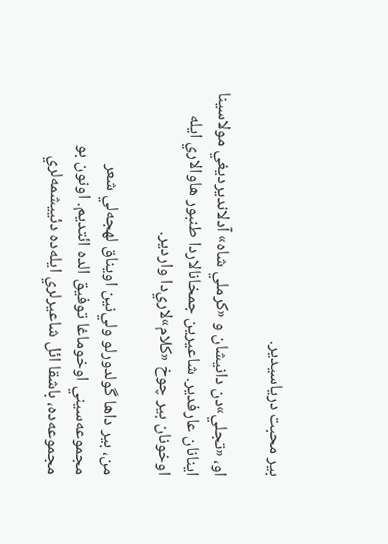بير محبت درياسيدير.

او، «تجلي»دن دانيشان و «كرملي شاه» آدلانديرديغي مولاسينا اينانان عارفدير. شاعيرين جمخانالاردا طنبور هاوالاري ايله اوخونان بير چوخ «كلام»لاري‌دا واردير.

من، بير داها گولدورلو ولي‌نين اويناق لهجه‌لي شعر مجموعه‌سيني اوخوماغا توفيق الده ائتديم. اونون بو مجموعه‌ده، باشقا ائل شاعيرلري ايله‌ده دئييشمه‌لري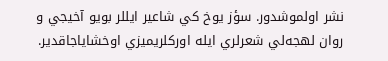نشر اولموشدور. سؤز يوخ كي شاعير ايللر بويو آخيجي و روان لهجه‌لي شعرلري ايله اوركلريميزي اوخشاياجاقدير.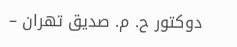دوكتور ح. م. صديق تهران –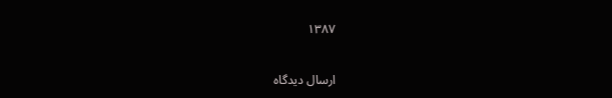۱۳۸۷

ارسال دیدگاه